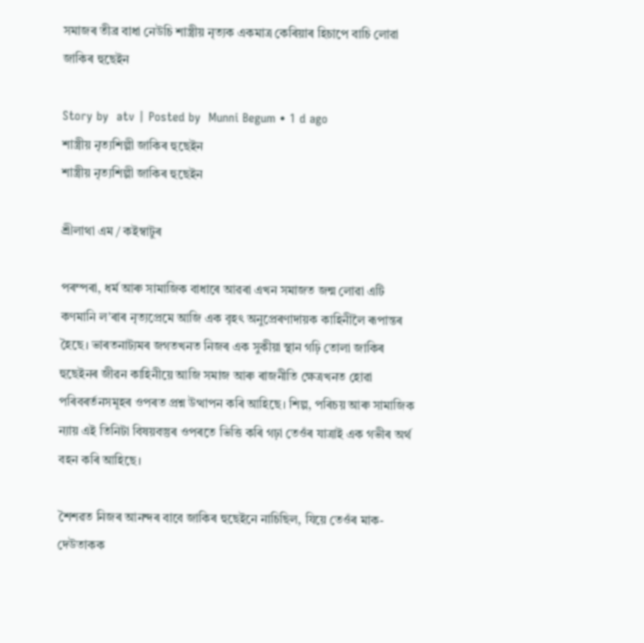সমাজৰ তীব্ৰ বাধা নেউচি শাস্ত্ৰীয় নৃত্যক একমাত্ৰ কেৰিয়াৰ হিচাপে বাচি লোৱা জাকিৰ হুছেইন

Story by  atv | Posted by  Munni Begum • 1 d ago
শাস্ত্ৰীয় নৃত্যশিল্পী জাকিৰ হুছেইন
শাস্ত্ৰীয় নৃত্যশিল্পী জাকিৰ হুছেইন

শ্ৰীলাথা এম / কইম্বাটুৰ

পৰম্পৰা, ধৰ্ম আৰু সামাজিক বাধাৰে আৱৰা এখন সমাজত জন্ম লোৱা এটি কণমানি ল’ৰাৰ নৃত্যপ্ৰেমে আজি এক বৃহৎ অনুপ্ৰেৰণাদায়ক কাহিনীলৈ ৰূপান্তৰ হৈছে। ভাৰতনাট্যমৰ জগতখনত নিজৰ এক সুকীয়া স্থান গঢ়ি তোলা জাকিৰ হুছেইনৰ জীৱন কাহিনীয়ে আজি সমাজ আৰু ৰাজনীতি ক্ষেত্ৰখনত হোৱা পৰিবৰৰ্তনসমূহৰ ওপৰত প্ৰশ্ন উত্থাপন কৰি আহিছে। শিল্প, পৰিচয় আৰু সামাজিক ন্যায় এই তিনিটা বিষয়বস্তুৰ ওপৰতে ভিত্তি কৰি গঢ়া তেওঁৰ যাত্ৰাই এক গভীৰ অৰ্থ বহন কৰি আহিছে।

শৈশৱত নিজৰ আনন্দৰ বাবে জাকিৰ হুছেইনে নাচিছিল, যিয়ে তেওঁৰ মাক-দেউতাকক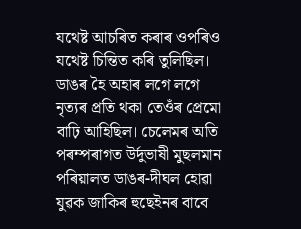যথেষ্ট আচৰিত কৰাৰ ওপৰিও যথেষ্ট চিন্তিত কৰি তুলিছিল। ডাঙৰ হৈ অহাৰ লগে লগে নৃত্যৰ প্ৰতি থকা তেওঁৰ প্ৰেমো বাঢ়ি আহিছিল। চেলেমৰ অতি পৰম্পৰাগত উৰ্দুভাষী মুছলমান পৰিয়ালত ডাঙৰ-দীঘল হোৱা যুৱক জাকিৰ হুছেইনৰ বাবে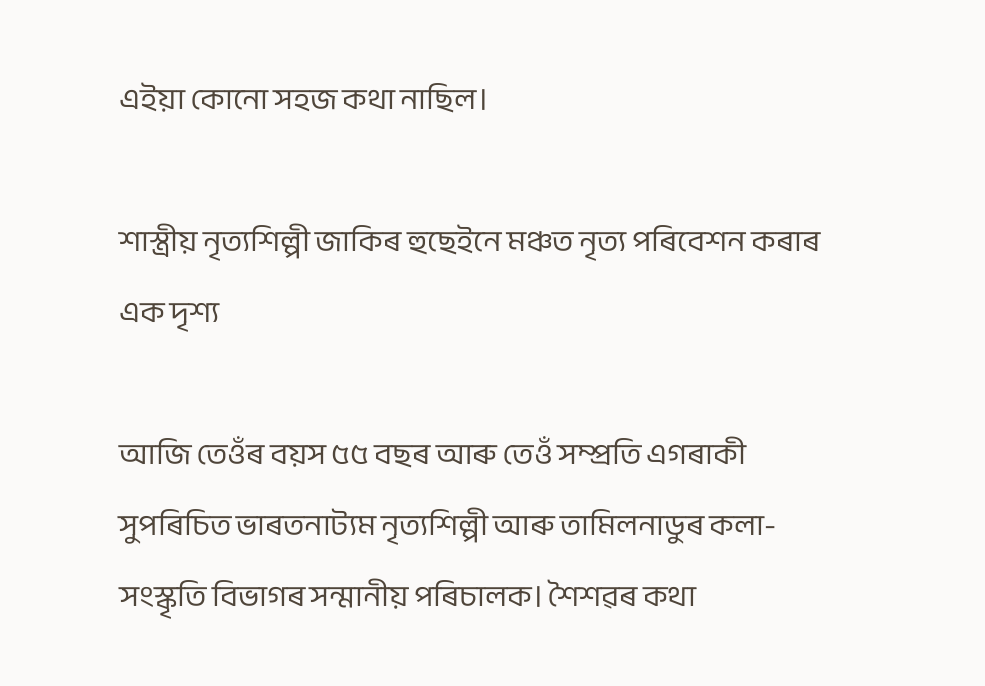এইয়া কোনো সহজ কথা নাছিল।

শাস্ত্ৰীয় নৃত্যশিল্পী জাকিৰ হুছেইনে মঞ্চত নৃত্য পৰিবেশন কৰাৰ এক দৃশ্য

আজি তেওঁৰ বয়স ৫৫ বছৰ আৰু তেওঁ সম্প্ৰতি এগৰাকী সুপৰিচিত ভাৰতনাট্যম নৃত্যশিল্পী আৰু তামিলনাডুৰ কলা-সংস্কৃতি বিভাগৰ সন্মানীয় পৰিচালক। শৈশৱৰ কথা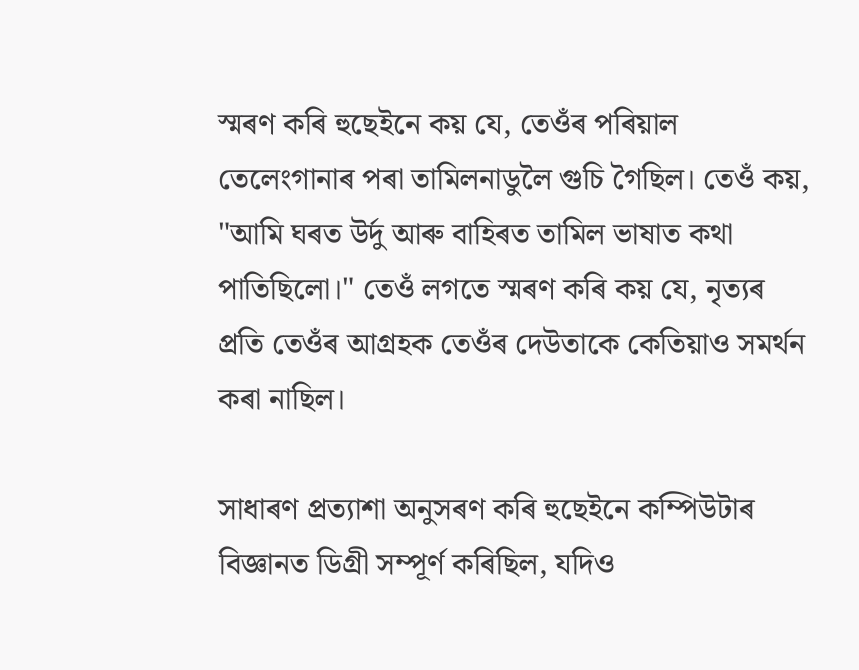স্মৰণ কৰি হুছেইনে কয় যে, তেওঁৰ পৰিয়াল তেলেংগানাৰ পৰা তামিলনাডুলৈ গুচি গৈছিল। তেওঁ কয়, "আমি ঘৰত উৰ্দু আৰু বাহিৰত তামিল ভাষাত কথা পাতিছিলো।" তেওঁ লগতে স্মৰণ কৰি কয় যে, নৃত্যৰ প্ৰতি তেওঁৰ আগ্ৰহক তেওঁৰ দেউতাকে কেতিয়াও সমৰ্থন কৰা নাছিল।

সাধাৰণ প্ৰত্যাশা অনুসৰণ কৰি হুছেইনে কম্পিউটাৰ বিজ্ঞানত ডিগ্ৰী সম্পূৰ্ণ কৰিছিল, যদিও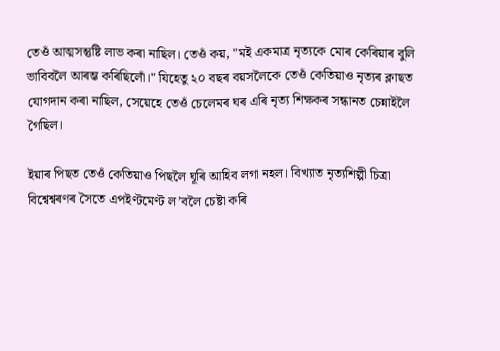তেওঁ আত্মসন্তুষ্টি লাভ কৰা নাছিল। তেওঁ কয়, "মই একমাত্ৰ নৃত্যকে মোৰ কেৰিয়াৰ বুলি ভাবিবলৈ আৰম্ভ কৰিছিলোঁ।" যিহেতু ২০ বছৰ বয়সলৈকে তেওঁ কেতিয়াও নৃত্যৰ ক্লাছত যোগদান কৰা নাছিল, সেয়েহে তেওঁ চেলেমৰ ঘৰ এৰি নৃত্য শিক্ষকৰ সন্ধানত চেন্নাইলৈ গৈছিল।

ইয়াৰ পিছত তেওঁ কেতিয়াও পিছলৈ ঘূৰি আহিব লগা নহল। বিখ্যাত নৃত্যশিল্পী চিত্ৰা বিশ্বেশ্বৰণৰ সৈতে এপইণ্টমেণ্ট ল’বলৈ চেষ্টা কৰি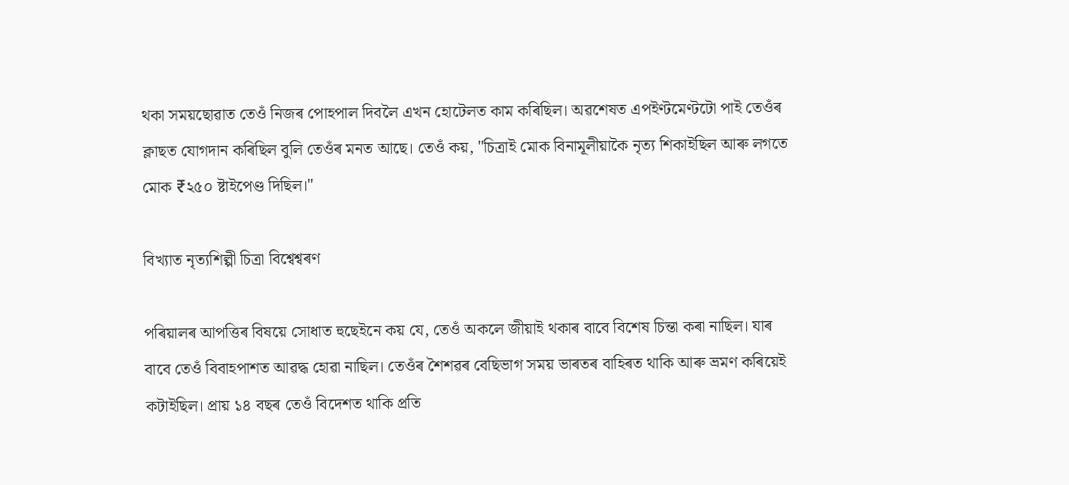থকা সময়ছোৱাত তেওঁ নিজৰ পোহপাল দিবলৈ এখন হোটেলত কাম কৰিছিল। অৱশেষত এপইণ্টমেণ্টটো পাই তেওঁৰ ক্লাছত যোগদান কৰিছিল বুলি তেওঁৰ মনত আছে। তেওঁ কয়, "চিত্ৰাই মোক বিনামূলীয়াকৈ নৃত্য শিকাইছিল আৰু লগতে মোক ₹২৫০ ষ্টাইপেণ্ড দিছিল।"

বিখ্যাত নৃত্যশিল্পী চিত্ৰা বিশ্বেশ্বৰণ

পৰিয়ালৰ আপত্তিৰ বিষয়ে সোধাত হুছেইনে কয় যে, তেওঁ অকলে জীয়াই থকাৰ বাবে বিশেষ চিন্তা কৰা নাছিল। যাৰ বাবে তেওঁ বিবাহপাশত আৱদ্ধ হোৱা নাছিল। তেওঁৰ শৈশৱৰ বেছিভাগ সময় ভাৰতৰ বাহিৰত থাকি আৰু ভ্ৰমণ কৰিয়েই কটাইছিল। প্ৰায় ১৪ বছৰ তেওঁ বিদেশত থাকি প্ৰতি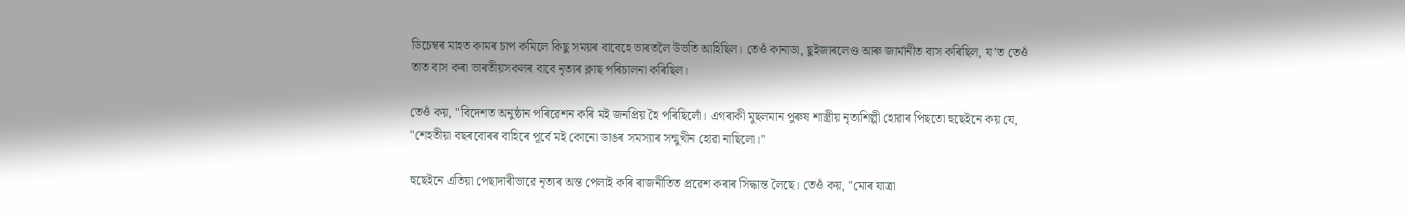ডিচেম্বৰ মাহত কামৰ চাপ কমিলে কিছু সময়ৰ বাবেহে ভাৰতলৈ উভতি আহিছিল। তেওঁ কানাডা, ছুইজাৰলেণ্ড আৰু জাৰ্মানীত বাস কৰিছিল, য’ত তেওঁ তাত বাস কৰা ভাৰতীয়সকলৰ বাবে নৃত্যৰ ক্লাছ পৰিচালনা কৰিছিল।

তেওঁ কয়, "বিদেশত অনুষ্ঠান পৰিৱেশন কৰি মই জনপ্ৰিয় হৈ পৰিছিলোঁ। এগৰাকী মুছলমান পুৰুষ শাস্ত্ৰীয় নৃত্যশিল্পী হোৱাৰ পিছতো হুছেইনে কয় যে, "শেহতীয়া বছৰবোৰৰ বাহিৰে পূৰ্বে মই কোনো ডাঙৰ সমস্যাৰ সন্মুখীন হোৱা নাছিলো।"

হুছেইনে এতিয়া পেছাদাৰীভাৱে নৃত্যৰ অন্ত পেলাই কৰি ৰাজনীতিত প্ৰৱেশ কৰাৰ সিদ্ধান্ত লৈছে। তেওঁ কয়, "মোৰ যাত্ৰা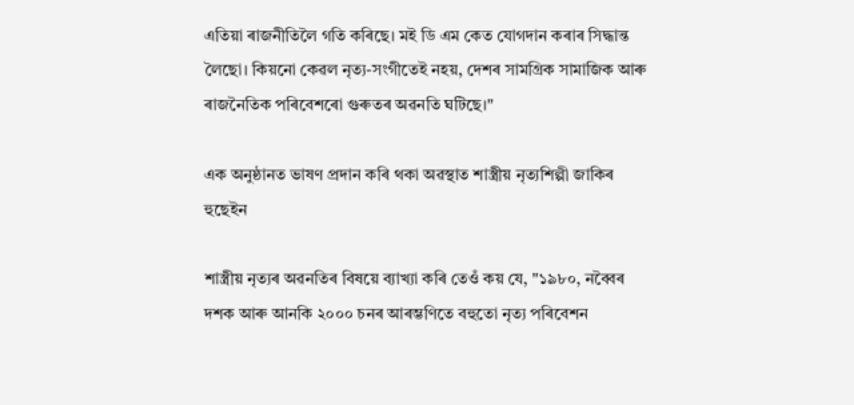এতিয়া ৰাজনীতিলৈ গতি কৰিছে। মই ডি এম কেত যোগদান কৰাৰ সিদ্ধান্ত লৈছো। কিয়নো কেৱল নৃত্য-সংগীতেই নহয়, দেশৰ সামগ্ৰিক সামাজিক আৰু ৰাজনৈতিক পৰিবেশৰো গুৰুতৰ অৱনতি ঘটিছে।"

এক অনুষ্ঠানত ভাষণ প্ৰদান কৰি থকা অৱস্থাত শাস্ত্ৰীয় নৃত্যশিল্পী জাকিৰ হুছেইন

শাস্ত্ৰীয় নৃত্যৰ অৱনতিৰ বিষয়ে ব্যাখ্যা কৰি তেওঁ কয় যে, "১৯৮০, নব্বৈৰ দশক আৰু আনকি ২০০০ চনৰ আৰম্ভণিতে বহুতো নৃত্য পৰিবেশন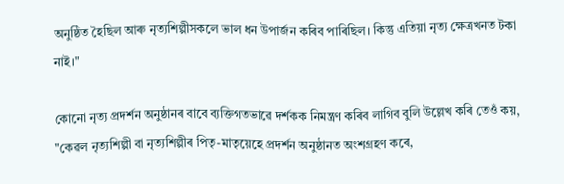অনুষ্ঠিত হৈছিল আৰু নৃত্যশিল্পীসকলে ভাল ধন উপাৰ্জন কৰিব পাৰিছিল। কিন্তু এতিয়া নৃত্য ক্ষেত্ৰখনত টকা নাই।"

কোনো নৃত্য প্ৰদৰ্শন অনুষ্ঠানৰ বাবে ব্যক্তিগতভাৱে দৰ্শকক নিমন্ত্ৰণ কৰিব লাগিব বুলি উল্লেখ কৰি তেওঁ কয়, "কেৱল নৃত্যশিল্পী বা নৃত্যশিল্পীৰ পিতৃ-মাতৃয়েহে প্ৰদৰ্শন অনুষ্ঠানত অংশগ্ৰহণ কৰে,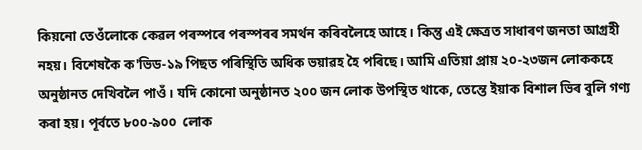কিয়নো তেওঁলোকে কেৱল পৰস্পৰে পৰস্পৰৰ সমৰ্থন কৰিবলৈহে আহে। কিন্তু এই ক্ষেত্ৰত সাধাৰণ জনতা আগ্ৰহী নহয়। বিশেষকৈ ক'ভিড-১৯ পিছত পৰিস্থিতি অধিক ভয়াৱহ হৈ পৰিছে। আমি এতিয়া প্ৰায় ২০-২৩জন লোককহে অনুষ্ঠানত দেখিবলৈ পাওঁ। যদি কোনো অনুষ্ঠানত ২০০ জন লোক উপস্থিত থাকে, তেন্তে ইয়াক বিশাল ভিৰ বুলি গণ্য কৰা হয়। পূৰ্বতে ৮০০-৯০০  লোক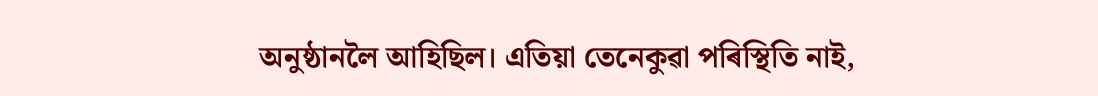অনুষ্ঠানলৈ আহিছিল। এতিয়া তেনেকুৱা পৰিস্থিতি নাই,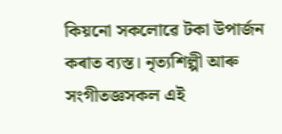কিয়নো সকলোৱে টকা উপাৰ্জন কৰাত ব্যস্ত। নৃত্যশিল্পী আৰু সংগীতজ্ঞসকল এই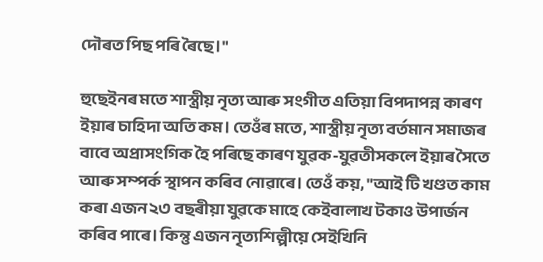দৌৰত পিছ পৰি ৰৈছে।"

হুছেইনৰ মতে শাস্ত্ৰীয় নৃত্য আৰু সংগীত এতিয়া বিপদাপন্ন কাৰণ ইয়াৰ চাহিদা অতি কম। তেওঁৰ মতে, শাস্ত্ৰীয় নৃত্য বৰ্তমান সমাজৰ বাবে অপ্রাসংগিক হৈ পৰিছে কাৰণ যুৱক-যুৱতীসকলে ইয়াৰ সৈতে আৰু সম্পৰ্ক স্থাপন কৰিব নোৱাৰে। তেওঁ কয়, "আই টি খণ্ডত কাম কৰা এজন ২৩ বছৰীয়া যুৱকে মাহে কেইবালাখ টকাও উপাৰ্জন কৰিব পাৰে। কিন্তু এজন নৃত্যশিল্পীয়ে সেইখিনি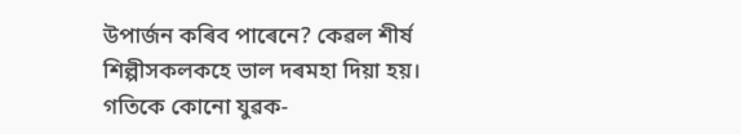উপাৰ্জন কৰিব পাৰেনে? কেৱল শীৰ্ষ শিল্পীসকলকহে ভাল দৰমহা দিয়া হয়। গতিকে কোনো যুৱক-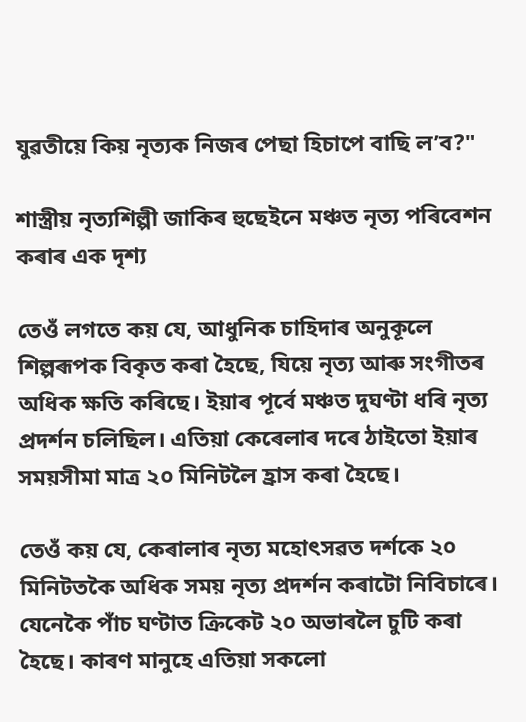যুৱতীয়ে কিয় নৃত্যক নিজৰ পেছা হিচাপে বাছি ল’ব?"

শাস্ত্ৰীয় নৃত্যশিল্পী জাকিৰ হুছেইনে মঞ্চত নৃত্য পৰিবেশন কৰাৰ এক দৃশ্য

তেওঁ লগতে কয় যে, আধুনিক চাহিদাৰ অনুকূলে শিল্পৰূপক বিকৃত কৰা হৈছে, যিয়ে নৃত্য আৰু সংগীতৰ অধিক ক্ষতি কৰিছে। ইয়াৰ পূৰ্বে মঞ্চত দুঘণ্টা ধৰি নৃত্য প্ৰদৰ্শন চলিছিল। এতিয়া কেৰেলাৰ দৰে ঠাইতো ইয়াৰ সময়সীমা মাত্ৰ ২০ মিনিটলৈ হ্ৰাস কৰা হৈছে।

তেওঁ কয় যে, কেৰালাৰ নৃত্য মহোৎসৱত দৰ্শকে ২০ মিনিটতকৈ অধিক সময় নৃত্য প্ৰদৰ্শন কৰাটো নিবিচাৰে। যেনেকৈ পাঁচ ঘণ্টাত ক্ৰিকেট ২০ অভাৰলৈ চুটি কৰা হৈছে। কাৰণ মানুহে এতিয়া সকলো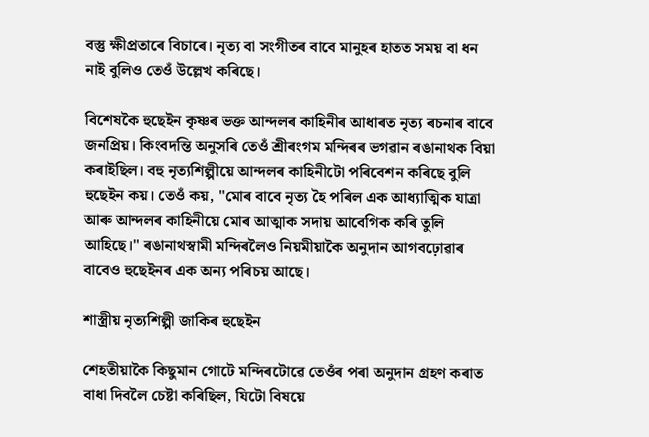বস্তু ক্ষীপ্ৰতাৰে বিচাৰে। নৃত্য বা সংগীতৰ বাবে মানুহৰ হাতত সময় বা ধন নাই বুলিও তেওঁ উল্লেখ কৰিছে।

বিশেষকৈ হুছেইন কৃষ্ণৰ ভক্ত আন্দলৰ কাহিনীৰ আধাৰত নৃত্য ৰচনাৰ বাবে জনপ্ৰিয়। কিংবদন্তি অনুসৰি তেওঁ শ্ৰীৰংগম মন্দিৰৰ ভগৱান ৰঙানাথক বিয়া কৰাইছিল। বহু নৃত্যশিল্পীয়ে আন্দলৰ কাহিনীটো পৰিবেশন কৰিছে বুলি হুছেইন কয়। তেওঁ কয়, "মোৰ বাবে নৃত্য হৈ পৰিল এক আধ্যাত্মিক যাত্ৰা আৰু আন্দলৰ কাহিনীয়ে মোৰ আত্মাক সদায় আবেগিক কৰি তুলি আহিছে।" ৰঙানাথস্বামী মন্দিৰলৈও নিয়মীয়াকৈ অনুদান আগবঢ়োৱাৰ বাবেও হুছেইনৰ এক অন্য পৰিচয় আছে।

শাস্ত্ৰীয় নৃত্যশিল্পী জাকিৰ হুছেইন

শেহতীয়াকৈ কিছুমান গোটে মন্দিৰটোৱে তেওঁৰ পৰা অনুদান গ্ৰহণ কৰাত বাধা দিবলৈ চেষ্টা কৰিছিল, যিটো বিষয়ে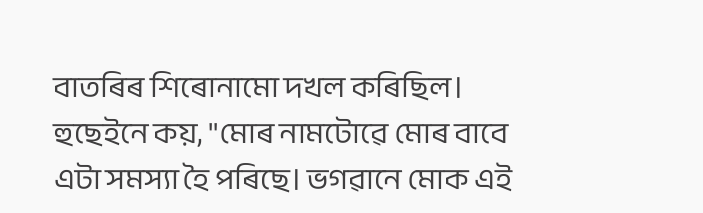বাতৰিৰ শিৰোনামো দখল কৰিছিল। হুছেইনে কয়, "মোৰ নামটোৱে মোৰ বাবে এটা সমস্যা হৈ পৰিছে। ভগৱানে মোক এই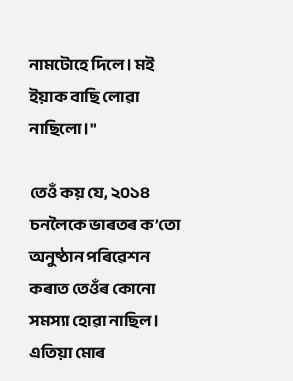নামটোহে দিলে। মই ইয়াক বাছি লোৱা নাছিলো।"

তেওঁ কয় যে, ২০১৪ চনলৈকে ভাৰতৰ ক’তো অনুষ্ঠান পৰিৱেশন কৰাত তেওঁৰ কোনো সমস্যা হোৱা নাছিল। এতিয়া মোৰ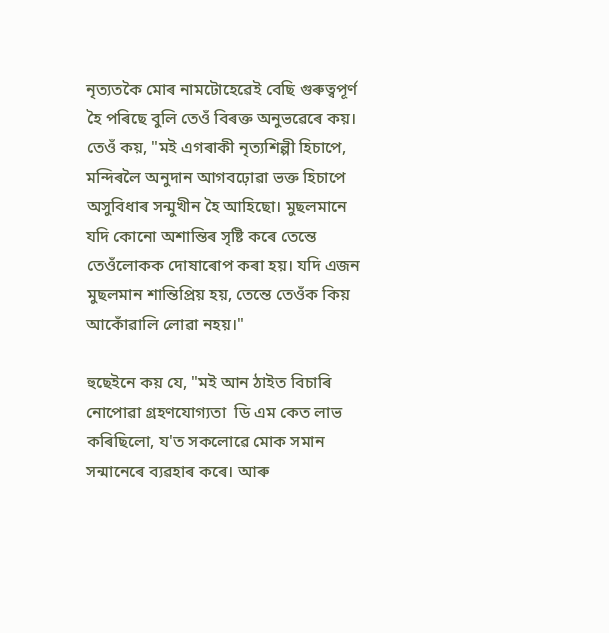নৃত্যতকৈ মোৰ নামটোহেৱেই বেছি গুৰুত্বপূৰ্ণ হৈ পৰিছে বুলি তেওঁ বিৰক্ত অনুভৱেৰে কয়। তেওঁ কয়, "মই এগৰাকী নৃত্যশিল্পী হিচাপে, মন্দিৰলৈ অনুদান আগবঢ়োৱা ভক্ত হিচাপে অসুবিধাৰ সন্মুখীন হৈ আহিছো। মুছলমানে যদি কোনো অশান্তিৰ সৃষ্টি কৰে তেন্তে তেওঁলোকক দোষাৰোপ কৰা হয়। যদি এজন মুছলমান শান্তিপ্ৰিয় হয়, তেন্তে তেওঁক কিয় আকোঁৱালি লোৱা নহয়।"

হুছেইনে কয় যে, "মই আন ঠাইত বিচাৰি নোপোৱা গ্ৰহণযোগ্যতা  ডি এম কেত লাভ কৰিছিলো, য'ত সকলোৱে মোক সমান সন্মানেৰে ব্যৱহাৰ কৰে। আৰু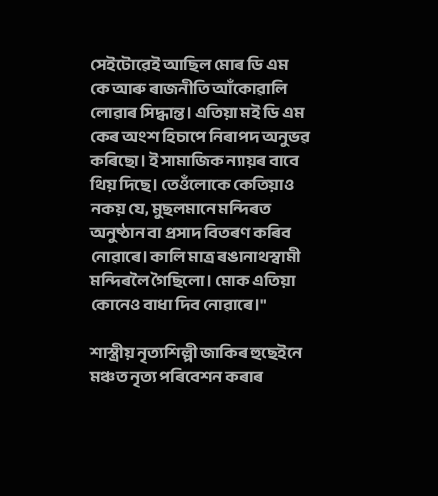সেইটোৱেই আছিল মোৰ ডি এম কে আৰু ৰাজনীতি আঁকোৱালি লোৱাৰ সিদ্ধান্ত। এতিয়া মই ডি এম কেৰ অংশ হিচাপে নিৰাপদ অনুভৱ কৰিছো। ই সামাজিক ন্যায়ৰ বাবে থিয় দিছে। তেওঁলোকে কেতিয়াও নকয় যে, মুছলমানে মন্দিৰত অনুষ্ঠান বা প্ৰসাদ বিতৰণ কৰিব নোৱাৰে। কালি মাত্ৰ ৰঙানাথস্বামী মন্দিৰলৈ গৈছিলো। মোক এতিয়া কোনেও বাধা দিব নোৱাৰে।"

শাস্ত্ৰীয় নৃত্যশিল্পী জাকিৰ হুছেইনে মঞ্চত নৃত্য পৰিবেশন কৰাৰ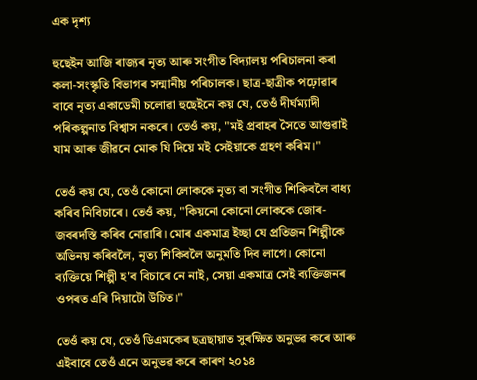এক দৃশ্য

হুছেইন আজি ৰাজ্যৰ নৃত্য আৰু সংগীত বিদ্যালয় পৰিচালনা কৰা কলা-সংস্কৃতি বিভাগৰ সন্মানীয় পৰিচালক। ছাত্ৰ-ছাত্ৰীক পঢ়োৱাৰ বাবে নৃত্য একাডেমী চলোৱা হুছেইনে কয় যে, তেওঁ দীৰ্ঘম্যাদী পৰিকল্পনাত বিশ্বাস নকৰে। তেওঁ কয়, "মই প্ৰবাহৰ সৈতে আগুৱাই যাম আৰু জীৱনে মোক যি দিয়ে মই সেইয়াকে গ্ৰহণ কৰিম।"

তেওঁ কয় যে, তেওঁ কোনো লোককে নৃত্য বা সংগীত শিকিবলৈ বাধ্য কৰিব নিবিচাৰে। তেওঁ কয়, "কিয়নো কোনো লোককে জোৰ-জবৰদস্তি কৰিব নোৱাৰি। মোৰ একমাত্ৰ ইচ্ছা যে প্ৰতিজন শিল্পীকে অভিনয় কৰিবলৈ, নৃত্য শিকিবলৈ অনুমতি দিব লাগে। কোনো ব্যক্তিয়ে শিল্পী হ'ব বিচাৰে নে নাই, সেয়া একমাত্ৰ সেই ব্যক্তিজনৰ ওপৰত এৰি দিয়াটো উচিত।"

তেওঁ কয় যে, তেওঁ ডিএমকেৰ ছত্ৰছায়াত সুৰক্ষিত অনুভৱ কৰে আৰু এইবাবে তেওঁ এনে অনুভৱ কৰে কাৰণ ২০১৪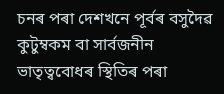চনৰ পৰা দেশখনে পূৰ্বৰ বসুদৈৱ কুটুম্বকম বা সাৰ্বজনীন ভাতৃত্ববোধৰ স্থিতিৰ পৰা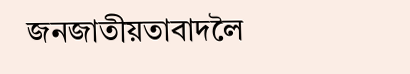জনজাতীয়তাবাদলৈ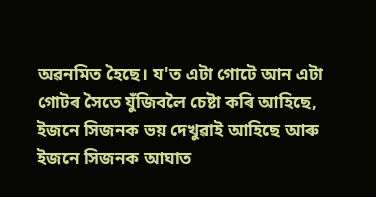অৱনমিত হৈছে। য'ত এটা গোটে আন এটা গোটৰ সৈতে যুঁজিবলৈ চেষ্টা কৰি আহিছে, ইজনে সিজনক ভয় দেখুৱাই আহিছে আৰু ইজনে সিজনক আঘাত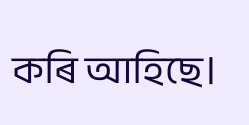কৰি আহিছে।